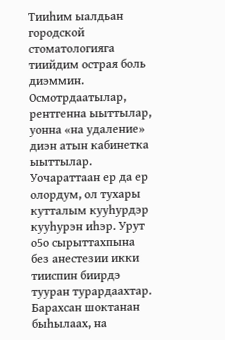Тииhим ыалдьан городской стоматологияга тиийдим острая боль диэммин. Осмотрдаатылар, рентгенна ыыттылар, уонна «на удаление» диэн атын кабинетка ыыттылар. Уочараттаан ер да ер олордум, ол тухары кутталым кууhурдэр кууhурэн иhэр. Урут о5о сырыттахпына без анестезии икки тииспин биирдэ тууран турардаахтар. Барахсан шоктанан быhылаах, на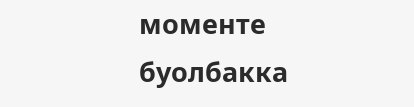моменте буолбакка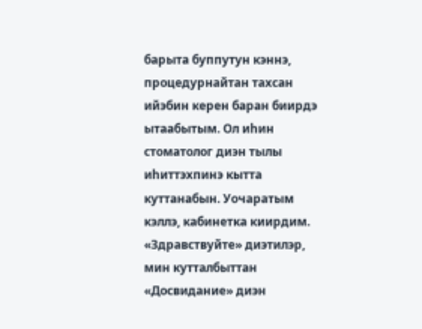барыта буппутун кэннэ, процедурнайтан тахсан ийэбин керен баран биирдэ ытаабытым. Ол иhин стоматолог диэн тылы иhиттэхпинэ кытта куттанабын. Уочаратым кэллэ, кабинетка киирдим. «Здравствуйте» диэтилэр, мин кутталбыттан «Досвидание» диэн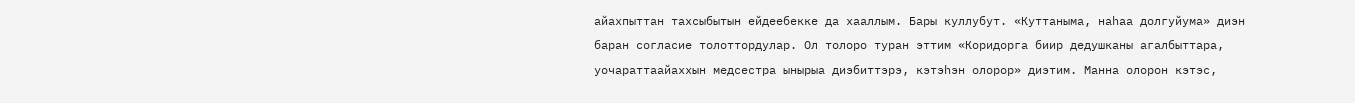айахпыттан тахсыбытын ейдеебекке да хааллым. Бары куллубут. «Куттаныма, наhаа долгуйума» диэн баран согласие толоттордулар. Ол толоро туран эттим «Коридорга биир дедушканы агалбыттара, уочараттаайаххын медсестра ынырыа диэбиттэрэ, кэтэhэн олорор» диэтим. Манна олорон кэтэс,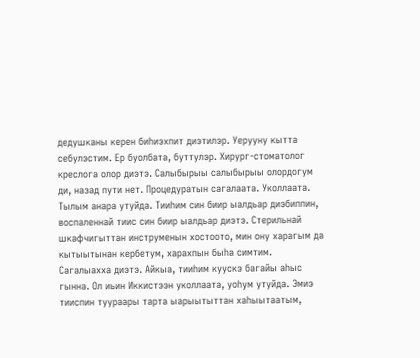дедушканы керен биhиэхпит диэтилэр. Уерууну кытта себулэстим. Ер буолбата, буттулэр. Хирург-стоматолог креслога олор диэтэ. Салыбырыы салыбырыы олордогум ди, назад пути нет. Процедуратын сагалаата. Уколлаата. Тылым анара утуйда. Тииhим син биир ыалдьар диэбиппин, воспаленнай тиис син биир ыалдьар диэтэ. Стерильнай шкафчигыттан инструменын хостоото, мин ону харагым да кытыытынан кербетум, харахпын быhа симтим. Сагалыахха диэтэ. Айкыа, тииhим куускэ багайы аhыс гынна. Ол иьин Иккистээн уколлаата, уоhyм утуйда. Эмиэ тииспин туураары тарта ыарыытыттан хаhыытаатым,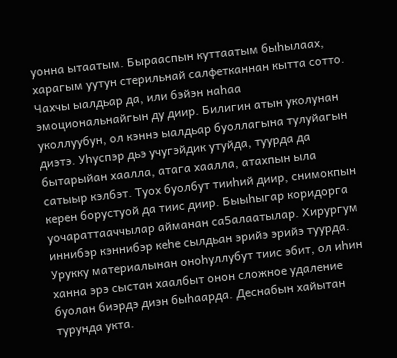уонна ытаатым. Бырааспын куттаатым быhылаах, харагым уутун стерильнай салфетканнан кытта сотто. Чахчы ыалдьар да, или бэйэн наhаа эмоциональнайгын ду диир. Билигин атын уколунан уколлуубун, ол кэннэ ыалдьар буоллагына тулуйагын диэтэ. Уhуспэр дьэ учугэйдик утуйда, туурда да бытарыйан хаалла, атага хаалла, атахпын ыла сатыыр кэлбэт. Туох буолбут тииhий диир, снимокпын керен борустуой да тиис диир. Быыhыгар коридорга уочараттааччылар айманан са5алаатылар. Хирургум иннибэр кэннибэр кеhе сылдьан эрийэ эрийэ туурда. Урукку материалынан оноhуллубут тиис эбит, ол иhин ханна эрэ сыстан хаалбыт онон сложное удаление буолан биэрдэ диэн быhаарда. Деснабын хайытан турунда укта.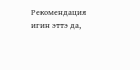Рекомендация игин эттэ да,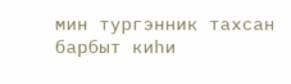мин тургэнник тахсан барбыт киhи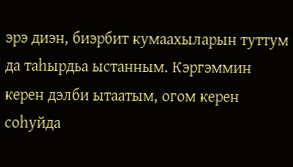эрэ диэн, биэрбит кумаахыларын туттум да таhырдьа ыстанным. Кэргэммин керен дэлби ытаатым, огом керен соhуйда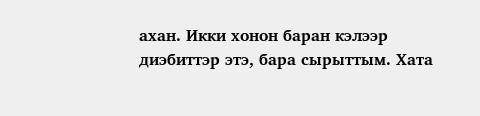ахан. Икки хонон баран кэлээр диэбиттэр этэ, бара сырыттым. Хата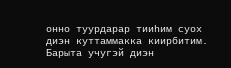онно туурдарар тииhим суох диэн куттаммакка киирбитим. Барыта учугэй диэн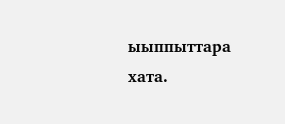ыыппыттара хата.